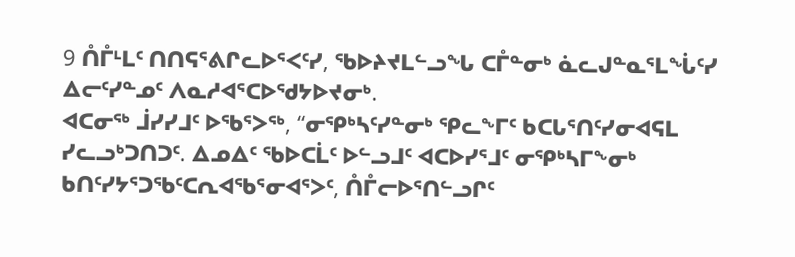9 ᑍᒤᒻᒪᑦ ᑎᑎᕋᕐᕕᒋᓚᐅᕐᐸᑦᓯ, ᖃᐅᔨᔪᒪᓪᓗᖓ ᑕᒤᓐᓂᒃ ᓈᓚᒍᓐᓇᕐᒪᖔᑦᓯ ᐃᓕᑦᓯᓐᓄᑦ ᐱᓇᓱᐊᕐᑕᐅᖁᔭᐅᔪᓂᒃ.
ᐊᑕᓂᖅ ᒨᓯᓯᒧᑦ ᐅᖃᕐᐳᖅ, “ᓂᕿᒃᓴᑦᓯᓐᓂᒃ ᕿᓚᖕᒥᑦ ᑲᑕᒐᕐᑎᑦᓯᓂᐊᕋᒪ ᓯᓚᓗᒃᑐᑎᑐᑦ. ᐃᓄᐃᑦ ᖃᐅᑕᒫᑦ ᐅᓪᓗᒧᑦ ᐊᑕᐅᓯᕐᒧᑦ ᓂᕿᒃᓴᒥᖕᓂᒃ ᑲᑎᑦᓯᔭᕐᑐᖃᑦᑕᕆᐊᖃᕐᓂᐊᕐᐳᑦ, ᑍᒤᓕᐅᕐᑎᓪᓗᒋᑦ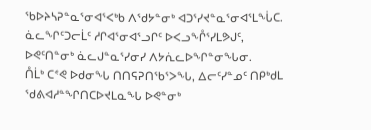ᖃᐅᔨᓴᕈᓐᓇᕐᓂᐊᕐᐸᒃᑲ ᐱᖁᔭᓐᓂᒃ ᐊᑐᕐᓯᔪᓐᓇᕐᓂᐊᕐᒪᖔᑕ.
ᓈᓚᖏᑦᑐᓕᒫᑦ ᓱᒋᐊᕐᓂᐊᕐᓗᒋᑦ ᐅᐸᓗᖕᒊᕐᓯᒪᕗᒍᑦ, ᐅᕙᑦᑎᓐᓂᒃ ᓈᓚᒍᓐᓇᕐᓯᓂᓯ ᐱᔭᕇᓚᐅᖏᓐᓂᖓᓂ.
ᑍᒫᒃ ᑕᕝᕙ ᐅᑯᓂᖓ ᑎᑎᕋᕈᑎᖃᕐᐳᖓ, ᐃᓕᑦᓯᓐᓄᑦ ᑎᑭᒃᑯᒪ ᖁᕕᐊᓱᓐᖏᑎᑕᐅᔪᒪᓇᖓ ᐅᕙᓐᓂᒃ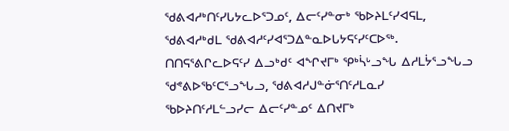ᖁᕕᐊᓱᒃᑎᑦᓯᒐᔭᓚᐅᕐᑐᓄᑦ, ᐃᓕᑦᓯᓐᓂᒃ ᖃᐅᔨᒪᑦᓯᐊᕋᒪ, ᖁᕕᐊᓱᒃᑯᒪ ᖁᕕᐊᓱᑦᓯᐊᕐᑐᐃᓐᓇᐅᒐᔭᕋᑦᓯᑦᑕᐅᖅ.
ᑎᑎᕋᕐᕕᒋᓚᐅᕋᑦᓯ ᐃᓗᒃᑯᑦ ᐊᖏᔪᒥᒃ ᕿᒃᓵᒡᓗᖓ ᐃᓱᒪᔮᕐᓗᖓᓗ ᖁᕝᕕᐅᖃᑦᑕᕐᓗᖓᓗ, ᖁᕕᐊᓱᒍᓐᓃᕐᑎᑦᓱᒪᓇᓯ ᖃᐅᔨᑎᑦᓱᒪᓪᓗᓯᓕ ᐃᓕᑦᓯᓐᓄᑦ ᐃᑎᔪᒥᒃ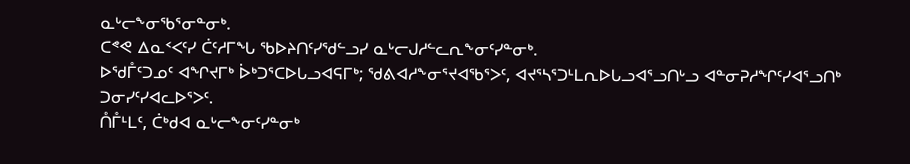ᓇᒡᓕᖕᓂᖃᕐᓂᓐᓂᒃ.
ᑕᕝᕙ ᐃᓇᑉᐸᑦᓯ ᑖᑦᓱᒥᖓ ᖃᐅᔨᑎᑦᓯᖁᓪᓗᓯ ᓇᒡᓕᒍᓱᓪᓚᕆᖕᓂᑦᓯᓐᓂᒃ.
ᐅᖁᒤᑦᑐᓄᑦ ᐊᖏᔪᒥᒃ ᐆᒃᑐᕐᑕᐅᒐᓗᐊᕋᒥᒃ; ᖁᕕᐊᓱᖕᓂᕐᔪᐊᖃᕐᐳᑦ, ᐊᔪᕐᓴᕐᑐᒻᒪᕆᐅᒐᓗᐊᕐᓗᑎᒡᓗ ᐊᓐᓂᕈᓱᖏᑦᓯᐊᕐᓗᑎᒃ ᑐᓂᓯᑦᓯᐊᓚᐅᕐᐳᑦ.
ᑍᒤᒻᒪᑦ, ᑖᒃᑯᐊ ᓇᒡᓕᖕᓂᑦᓯᓐᓂᒃ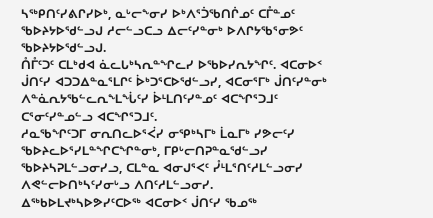ᓴᖅᑭᑎᑦᓯᕕᒋᓯᐅᒃ, ᓇᒡᓕᖕᓂᓯ ᐅᒃᐱᕐᑑᖃᑎᒌᓄᑦ ᑕᒤᓐᓄᑦ ᖃᐅᔨᔭᐅᖁᓪᓗᒍ ᓱᓕᓪᓗᑕᓗ ᐃᓕᑦᓯᓐᓂᒃ ᐅᐱᒋᔭᖃᕐᓂᕗᑦ ᖃᐅᔨᔭᐅᖁᓪᓗᒍ.
ᑍᒤᑦᑐᑦ ᑕᒪᒃᑯᐊ ᓈᓚᒐᒃᓴᕆᓐᖏᓚᓯ ᐅᖃᐅᓯᕆᔭᖏᑦ. ᐊᑕᓂᐅᑉ ᒎᑎᑦᓯ ᐊᑐᑐᐃᓐᓇᕐᒪᒋᑦ ᐆᒃᑐᕐᑕᐅᖁᓪᓗᓯ, ᐊᑕᓂᕐᒥᒃ ᒎᑎᑦᓯᓐᓂᒃ ᐱᓐᓈᕆᔭᖃᓪᓚᕆᖕᒪᖔᑦᓯ ᐆᒻᒪᑎᑦᓯᓐᓄᑦ ᐊᑕᖏᕐᑐᒧᑦ ᑕᕐᓂᑦᓯᓐᓄᓪᓗ ᐊᑕᖏᕐᑐᒧᑦ.
ᓱᓇᖃᖏᑦᑐᒥ ᓂᕆᑎᓚᐅᕐᐹᓯ ᓂᕿᒃᓴᒥᒃ ᒫᓇᒥᒃ ᓯᕗᓕᑦᓯ ᖃᐅᔨᓚᐅᕐᓯᒪᓐᖏᑕᖏᓐᓂᒃ, ᒥᑭᒡᓕᑎᕈᓐᓇᖁᓪᓗᓯ ᖃᐅᔨᓴᕈᒪᓪᓗᓂᓯᓗ, ᑕᒪᓐᓇ ᐊᓂᒍᕐᐸᑦ ᓮᒻᒪᕐᑎᑦᓱᒪᓪᓗᓂᓯ ᐱᕙᓪᓕᐅᑎᒃᓴᑦᓯᓂᒡᓗ ᐱᑎᑦᓱᒪᓪᓗᓂᓯ.
ᐃᖅᑲᐅᒪᔪᒃᓴᐅᕗᓯᑦᑕᐅᖅ ᐊᑕᓂᐅᑉ ᒎᑎᑦᓯ ᖃᓄᖅ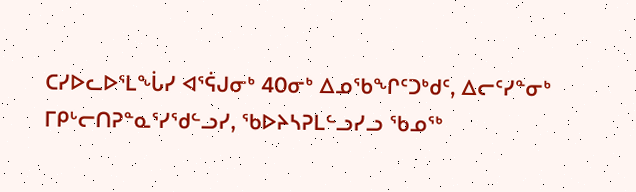ᑕᓯᐅᓚᐅᕐᒪᖔᓯ ᐊᕐᕌᒍᓂᒃ 40ᓂᒃ ᐃᓄᖃᖏᑦᑐᒃᑯᑦ, ᐃᓕᑦᓯᓐᓂᒃ ᒥᑭᒡᓕᑎᕈᓐᓇᕐᓯᖁᓪᓗᓯ, ᖃᐅᔨᓴᕈᒪᓪᓗᓯᓗ ᖃᓄᖅ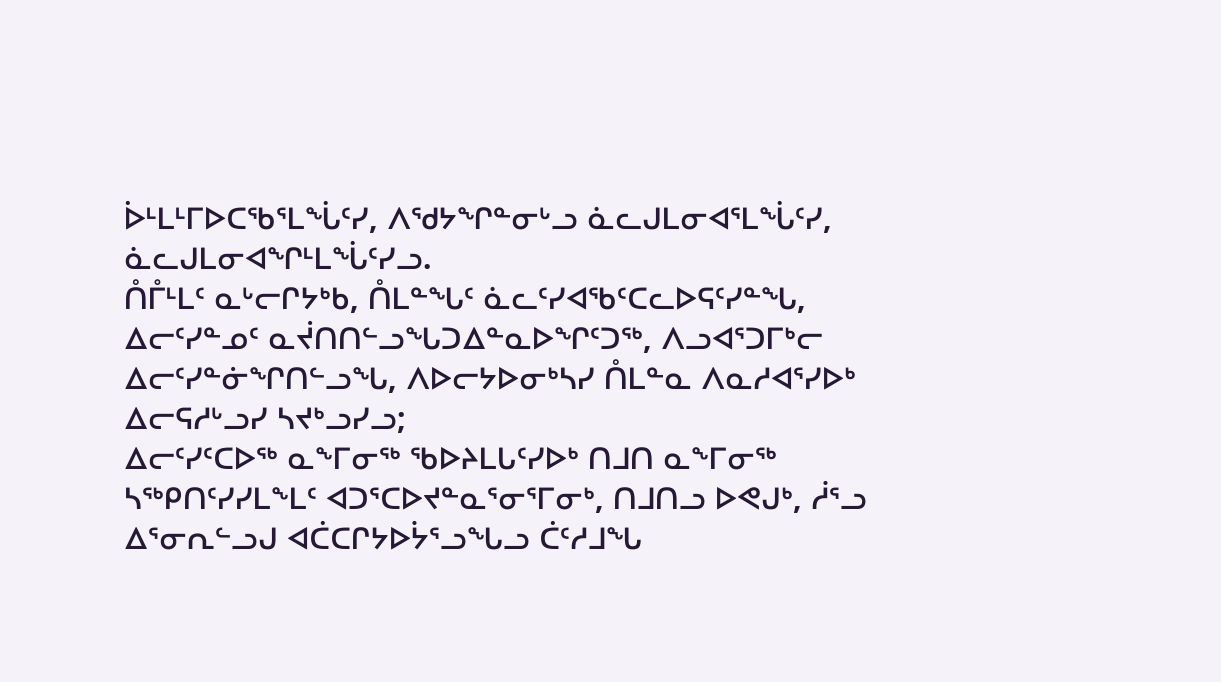ᐆᒻᒪᒻᒥᐅᑕᖃᕐᒪᖔᑦᓯ, ᐱᖁᔭᖏᓐᓂᒡᓗ ᓈᓚᒍᒪᓂᐊᕐᒪᖔᑦᓯ, ᓈᓚᒍᒪᓂᐊᖏᒻᒪᖔᑦᓯᓗ.
ᑍᒤᒻᒪᑦ ᓇᒡᓕᒋᔭᒃᑲ, ᑍᒪᓐᖓᑦ ᓈᓚᑦᓯᐊᖃᑦᑕᓚᐅᕋᑦᓯᓐᖓ, ᐃᓕᑦᓯᓐᓄᑦ ᓇᔫᑎᑎᓪᓗᖓᑐᐃᓐᓇᐅᖏᑦᑐᖅ, ᐱᓗᐊᕐᑐᒥᒃᓕ ᐃᓕᑦᓯᓐᓃᖏᑎᓪᓗᖓ, ᐱᐅᓕᔭᐅᓂᒃᓴᓯ ᑍᒪᓐᓇ ᐱᓇᓱᐊᕐᓯᐅᒃ ᐃᓕᕋᓱᒡᓗᓯ ᓴᔪᒃᓗᓯᓗ;
ᐃᓕᑦᓯᑦᑕᐅᖅ ᓇᖕᒥᓂᖅ ᖃᐅᔨᒪᒐᑦᓯᐅᒃ ᑎᒧᑎ ᓇᖕᒥᓂᖅ ᓴᖅᑭᑎᑦᓯᓯᒪᖕᒪᑦ ᐊᑐᕐᑕᐅᔪᓐᓇᕐᓂᕐᒥᓂᒃ, ᑎᒧᑎᓗ ᐅᕙᒍᒃ, ᓲᕐᓗ ᐃᕐᓂᕆᓪᓗᒍ ᐊᑖᑕᒋᔭᐅᔮᕐᓗᖓᓗ ᑖᑦᓱᒧᖓ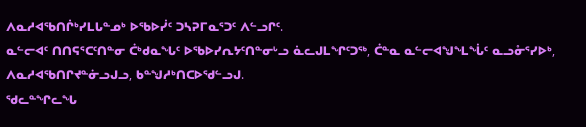ᐱᓇᓱᐊᖃᑎᒌᒃᓯᒪᒐᓐᓄᒃ ᐅᖃᐅᓰᑦ ᑐᓴᕈᒥᓇᕐᑐᑦ ᐱᓪᓗᒋᑦ.
ᓇᓪᓕᐊᑦ ᑎᑎᕋᕐᑕᑦᑎᓐᓂ ᑖᒃᑯᓇᖓᑦ ᐅᖃᐅᓯᕆᔭᑦᑎᓐᓂᒡᓗ ᓈᓚᒍᒪᖏᑦᑐᖅ, ᑖᓐᓇ ᓇᓪᓕᐊᖑᖕᒪᖔᑦ ᓇᓗᓁᕐᓯᐅᒃ, ᐱᓇᓱᐊᖃᑎᒋᔪᓐᓃᓗᒍᓗ, ᑲᓐᖑᓱᒃᑎᑕᐅᖁᓪᓗᒍ.
ᖁᓚᓐᖏᓚᖓ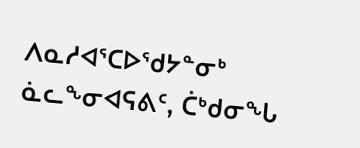ᐱᓇᓱᐊᕐᑕᐅᖁᔭᓐᓂᒃ ᓈᓚᖕᓂᐊᕋᕕᑦ, ᑖᒃᑯᓂᖓ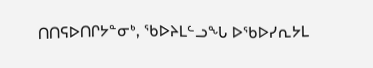ᑎᑎᕋᐅᑎᒋᔭᓐᓂᒃ, ᖃᐅᔨᒪᓪᓗᖓ ᐅᖃᐅᓯᕆᔭᒪ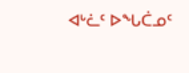ᐊᒡᓛᑦ ᐅᖓᑖᓄᑦ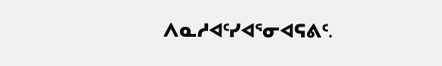ᐱᓇᓱᐊᑦᓯᐊᕐᓂᐊᕋᕕᑦ.